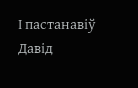І пастанавіў Давід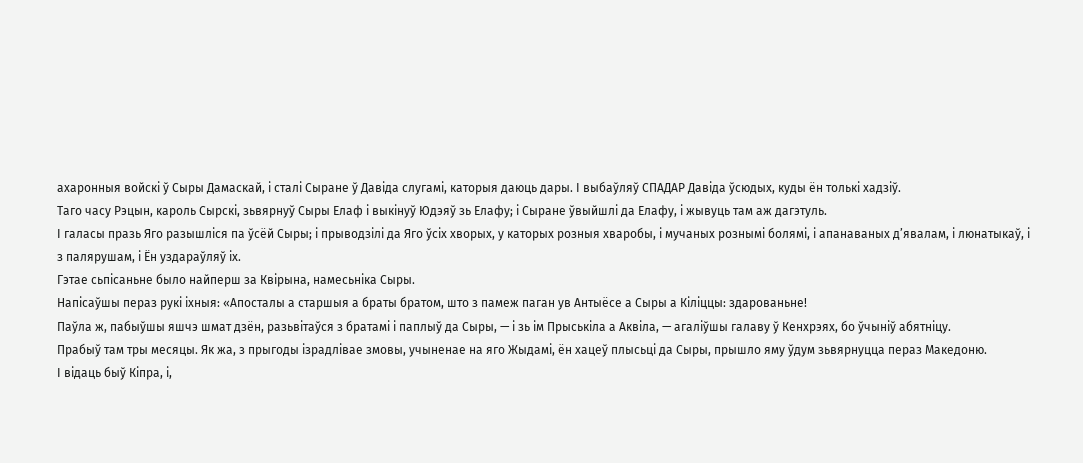ахаронныя войскі ў Сыры Дамаскай, і сталі Сыране ў Давіда слугамі, каторыя даюць дары. І выбаўляў СПАДАР Давіда ўсюдых, куды ён толькі хадзіў.
Таго часу Рэцын, кароль Сырскі, зьвярнуў Сыры Елаф і выкінуў Юдэяў зь Елафу; і Сыране ўвыйшлі да Елафу, і жывуць там аж дагэтуль.
І галасы празь Яго разышліся па ўсёй Сыры; і прыводзілі да Яго ўсіх хворых, у каторых розныя хваробы, і мучаных рознымі болямі, і апанаваных д’явалам, і люнатыкаў, і з палярушам, і Ён уздараўляў іх.
Гэтае сьпісаньне было найперш за Квірына, намесьніка Сыры.
Напісаўшы пераз рукі іхныя: «Апосталы а старшыя а браты братом, што з памеж паган ув Антыёсе а Сыры а Кіліццы: здарованьне!
Паўла ж, пабыўшы яшчэ шмат дзён, разьвітаўся з братамі і паплыў да Сыры, — і зь ім Прыськіла а Аквіла, — агаліўшы галаву ў Кенхрэях, бо ўчыніў абятніцу.
Прабыў там тры месяцы. Як жа, з прыгоды ізрадлівае змовы, учыненае на яго Жыдамі, ён хацеў плысьці да Сыры, прышло яму ўдум зьвярнуцца пераз Македоню.
І відаць быў Кіпра, і,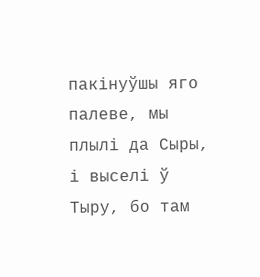пакінуўшы яго палеве, мы плылі да Сыры, і выселі ў Тыру, бо там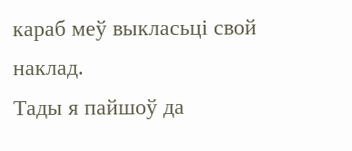караб меў выкласьці свой наклад.
Тады я пайшоў да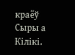краёў Сыры а Кілікі.